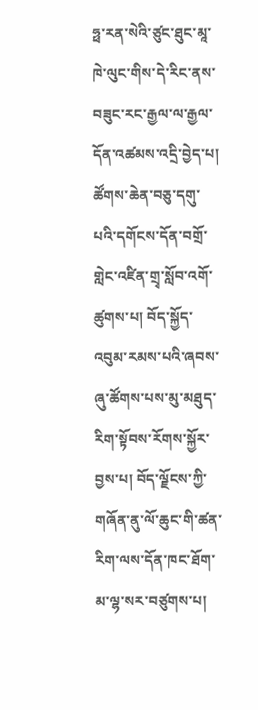ཧྥ་རན་སེའི་ཙུང་ཐུང་མཱ་ཁེ་ལུང་གིས་དེ་རིང་ནས་བཟུང་རང་རྒྱལ་ལ་རྒྱལ་དོན་འཚམས་འདྲི་བྱེད་པ། ཚོགས་ཆེན་བཅུ་དགུ་པའི་དགོངས་དོན་བགྲོ་གླེང་འཛིན་གྲྭ་སློབ་འགོ་ཚུགས་པ། བོད་སྐྱོད་འབུམ་རམས་པའི་ཞབས་ཞུ་ཚོགས་པས་མུ་མཐུད་རིག་སྟོབས་རོགས་སྐྱོར་བྱས་པ། བོད་ལྗོངས་ཀྱི་གཞོན་ནུ་ལོ་ཆུང་གི་ཚན་རིག་ལས་དོན་ཁང་ཐོག་མ་ལྷ་སར་བཙུགས་པ།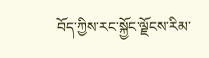བོད་ཀྱིས་རང་སྐྱོང་ལྗོངས་རིམ་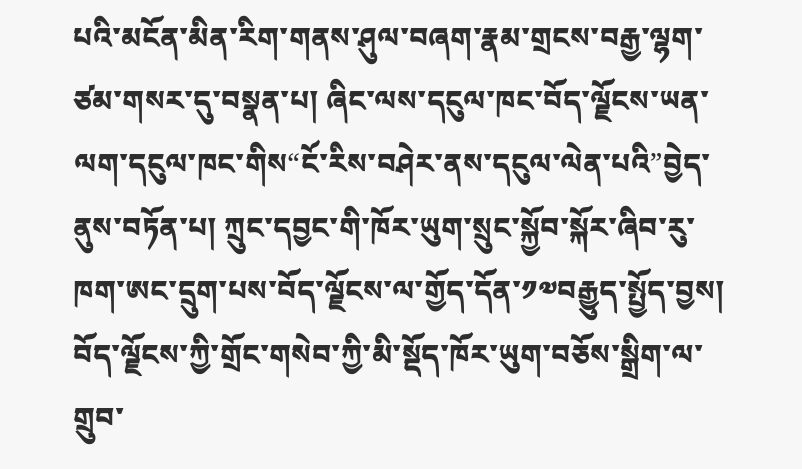པའི་མངོན་མིན་རིག་གནས་ཤུལ་བཞག་རྣམ་གྲངས་བརྒྱ་ལྷག་ཙམ་གསར་དུ་བསྣན་པ། ཞིང་ལས་དངུལ་ཁང་བོད་ལྗོངས་ཡན་ལག་དངུལ་ཁང་གིས“ངོ་རིས་བཤེར་ནས་དངུལ་ལེན་པའི”བྱེད་ནུས་བཏོན་པ། ཀྲུང་དབྱང་གི་ཁོར་ཡུག་སྲུང་སྐྱོབ་སྐོར་ཞིབ་རུ་ཁག་ཨང་དྲུག་པས་བོད་ལྗོངས་ལ་གྱོད་དོན་༡༧བརྒྱུད་སྤྱོད་བྱས། བོད་ལྗོངས་ཀྱི་གྲོང་གསེབ་ཀྱི་མི་སྡོད་ཁོར་ཡུག་བཅོས་སྒྲིག་ལ་གྲུབ་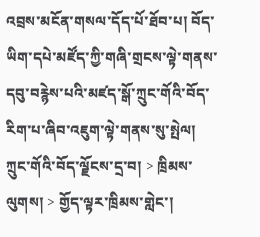འབྲས་མངོན་གསལ་དོད་པོ་ཐོབ་པ། བོད་ཡིག་དཔེ་མཛོད་ཀྱི་གཞི་གྲངས་ལྟེ་གནས་དབུ་བརྙེས་པའི་མཛད་སྒོ་ཀྲུང་གོའི་བོད་རིག་པ་ཞིབ་འཇུག་ལྟེ་གནས་སུ་སྤེལ།
ཀྲུང་གོའི་བོད་ལྗོངས་དྲ་བ། > ཁྲིམས་ལུགས། > གྱོད་ལྟར་ཁྲིམས་གླེང་།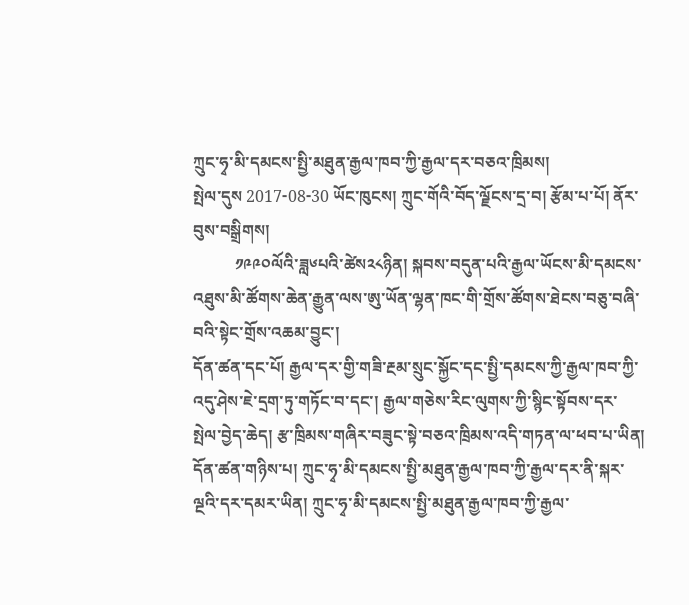ཀྲུང་ཧྭ་མི་དམངས་སྤྱི་མཐུན་རྒྱལ་ཁབ་ཀྱི་རྒྱལ་དར་བཅའ་ཁྲིམས།
སྤེལ་དུས 2017-08-30 ཡོང་ཁུངས། ཀྲུང་གོའི་བོད་ལྗོངས་དྲ་བ། རྩོམ་པ་པོ། ནོར་བུས་བསྒྲིགས།
          ༡༩༩༠ལོའི་ཟླ༦པའི་ཚེས༢༨ཉིན། སྐབས་བདུན་པའི་རྒྱལ་ཡོངས་མི་དམངས་འཐུས་མི་ཚོགས་ཆེན་རྒྱུན་ལས་ཨུ་ཡོན་ལྷན་ཁང་གི་གྲོས་ཚོགས་ཐེངས་བཅུ་བཞི་བའི་སྟེང་གྲོས་འཆམ་བྱུང་།
དོན་ཚན་དང་པོ། རྒྱལ་དར་གྱི་གཟི་རྔམ་སྲུང་སྐྱོང་དང་སྤྱི་དམངས་ཀྱི་རྒྱལ་ཁབ་ཀྱི་འདུ་ཤེས་ཇེ་དྲག་ཏུ་གཏོང་བ་དང་། རྒྱལ་གཅེས་རིང་ལུགས་ཀྱི་སྙིང་སྟོབས་དར་སྤེལ་བྱེད་ཆེད། རྩ་ཁྲིམས་གཞིར་བཟུང་སྟེ་བཅའ་ཁྲིམས་འདི་གཏན་ལ་ཕབ་པ་ཡིན།
དོན་ཚན་གཉིས་པ། ཀྲུང་ཧྭ་མི་དམངས་སྤྱི་མཐུན་རྒྱལ་ཁབ་ཀྱི་རྒྱལ་དར་ནི་སྐར་ལྔའི་དར་དམར་ཡིན། ཀྲུང་ཧྭ་མི་དམངས་སྤྱི་མཐུན་རྒྱལ་ཁབ་ཀྱི་རྒྱལ་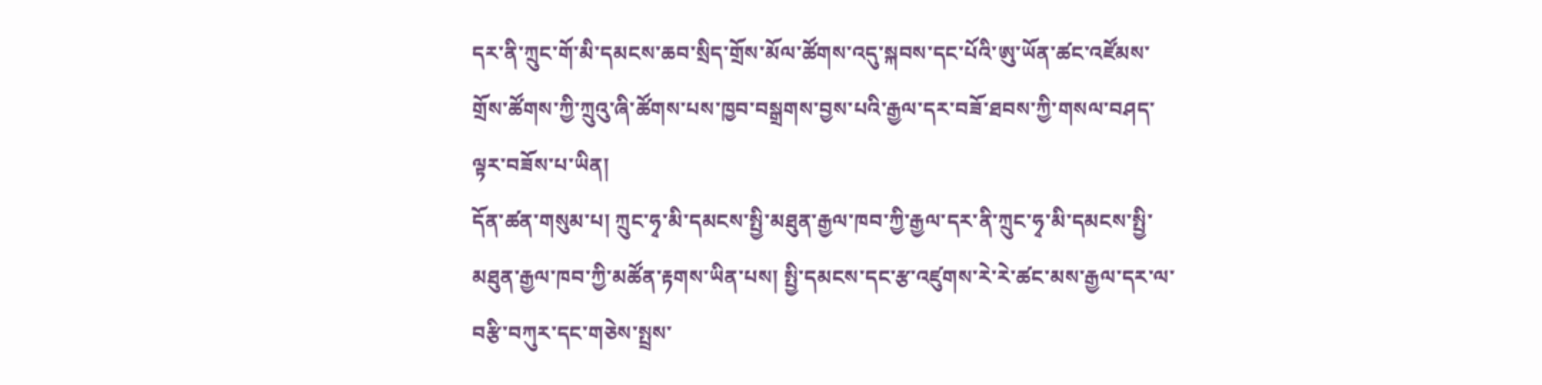དར་ནི་ཀྲུང་གོ་མི་དམངས་ཆབ་སྲིད་གྲོས་མོལ་ཚོགས་འདུ་སྐབས་དང་པོའི་ཨུ་ཡོན་ཚང་འཛོམས་གྲོས་ཚོགས་ཀྱི་ཀྲུའུ་ཞི་ཚོགས་པས་ཁྱབ་བསྒྲགས་བྱས་པའི་རྒྱལ་དར་བཟོ་ཐབས་ཀྱི་གསལ་བཤད་ལྟར་བཟོས་པ་ཡིན།
དོན་ཚན་གསུམ་པ། ཀྲུང་ཧྭ་མི་དམངས་སྤྱི་མཐུན་རྒྱལ་ཁབ་ཀྱི་རྒྱལ་དར་ནི་ཀྲུང་ཧྭ་མི་དམངས་སྤྱི་མཐུན་རྒྱལ་ཁབ་ཀྱི་མཚོན་རྟགས་ཡིན་པས། སྤྱི་དམངས་དང་རྩ་འཛུགས་རེ་རེ་ཚང་མས་རྒྱལ་དར་ལ་བརྩི་བཀུར་དང་གཅེས་སྤྲས་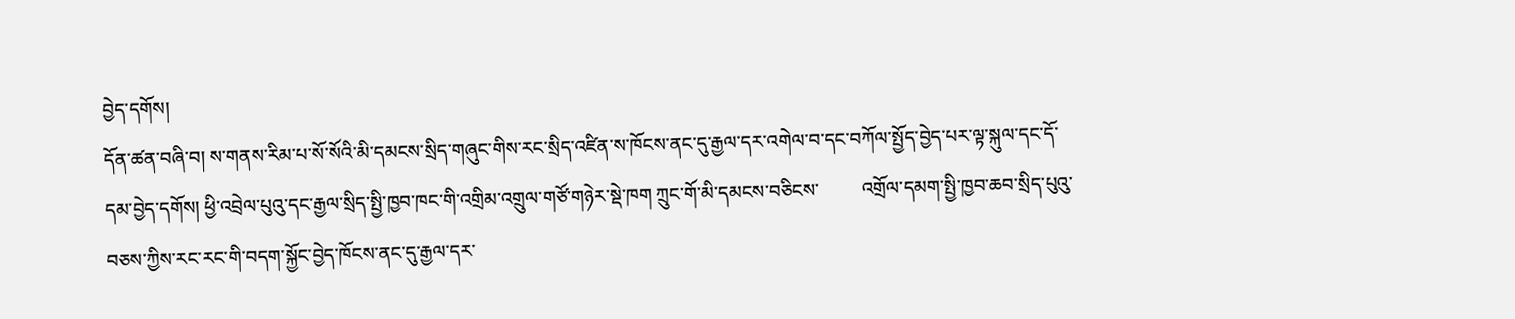བྱེད་དགོས།
དོན་ཚན་བཞི་བ། ས་གནས་རིམ་པ་སོ་སོའི་མི་དམངས་སྲིད་གཞུང་གིས་རང་སྲིད་འཛིན་ས་ཁོངས་ནང་དུ་རྒྱལ་དར་འགེལ་བ་དང་བཀོལ་སྤྱོད་བྱེད་པར་ལྟ་སྐུལ་དང་དོ་དམ་བྱེད་དགོས། ཕྱི་འབྲེལ་པུའུ་དང་རྒྱལ་སྲིད་སྤྱི་ཁྱབ་ཁང་གི་འགྲིམ་འགྲུལ་གཙོ་གཉེར་སྡེ་ཁག ཀྲུང་གོ་མི་དམངས་བཅིངས་         འགྲོལ་དམག་སྤྱི་ཁྱབ་ཆབ་སྲིད་པུའུ་བཅས་ཀྱིས་རང་རང་གི་བདག་སྐྱོང་བྱེད་ཁོངས་ནང་དུ་རྒྱལ་དར་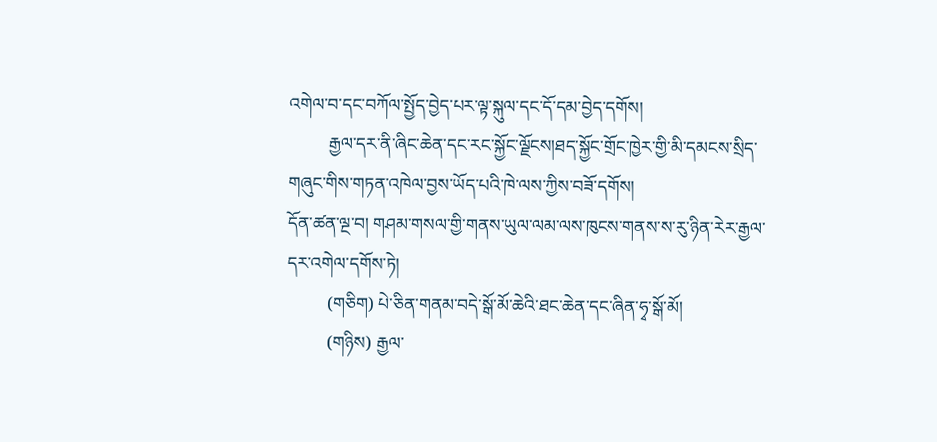འགེལ་བ་དང་བཀོལ་སྤྱོད་བྱེད་པར་ལྟ་སྐུལ་དང་དོ་དམ་བྱེད་དགོས།
         རྒྱལ་དར་ནི་ཞིང་ཆེན་དང་རང་སྐྱོང་ལྗོངས།ཐད་སྐྱོང་གྲོང་ཁྱེར་གྱི་མི་དམངས་སྲིད་གཞུང་གིས་གཏན་འཁེལ་བྱས་ཡོད་པའི་ཁེ་ལས་ཀྱིས་བཟོ་དགོས།
དོན་ཚན་ལྔ་བ། གཤམ་གསལ་གྱི་གནས་ཡུལ་ལམ་ལས་ཁུངས་གནས་ས་རུ་ཉིན་རེར་རྒྱལ་དར་འགེལ་དགོས་ཏེ།
         (གཅིག) པེ་ཅིན་གནམ་བདེ་སྒོ་མོ་ཆེའི་ཐང་ཆེན་དང་ཞིན་ཧྭ་སྒོ་མོ།
         (གཉིས) རྒྱལ་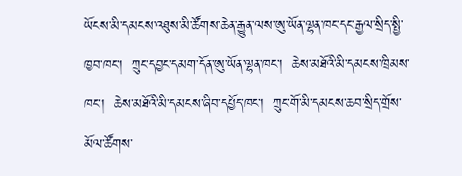ཡོངས་མི་དམངས་འཐུས་མི་ཚོགས་ཆེན་རྒྱུན་ལས་ཨུ་ཡོན་ལྷན་ཁང་དང་རྒྱལ་སྲིད་སྤྱི་ཁྱབ་ཁང་།  ཀྲུང་དབྱང་དམག་དོན་ཨུ་ཡོན་ལྷན་ཁང་།  ཆེས་མཐོའི་མི་དམངས་ཁྲིམས་ཁང་།  ཆེས་མཐོའི་མི་དམངས་ཞིབ་དཔྱོད་ཁང་།  ཀྲུང་གོ་མི་དམངས་ཆབ་སྲིད་གྲོས་མོལ་ཚོགས་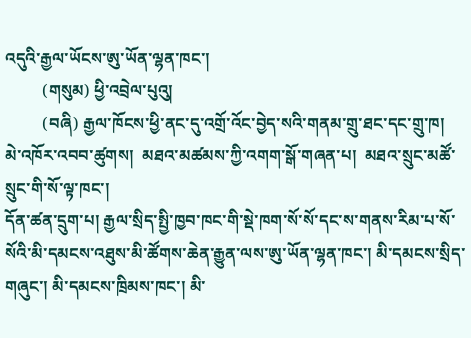འདུའི་རྒྱལ་ཡོངས་ཨུ་ཡོན་ལྷན་ཁང་།
         (གསུམ) ཕྱི་འབྲེལ་པུའུ།
         (བཞི) རྒྱལ་ཁོངས་ཕྱི་ནང་དུ་འགྲོ་འོང་བྱེད་སའི་གནམ་གྲུ་ཐང་དང་གྲུ་ཁ།  མེ་འཁོར་འབབ་ཚུགས།  མཐའ་མཚམས་ཀྱི་འགག་སྒོ་གཞན་པ།  མཐའ་སྲུང་མཚོ་སྲུང་གི་སོ་ལྟ་ཁང་།
དོན་ཚན་དྲུག་པ། རྒྱལ་སྲིད་སྤྱི་ཁྱབ་ཁང་གི་སྡེ་ཁག་སོ་སོ་དང་ས་གནས་རིམ་པ་སོ་སོའི་མི་དམངས་འཐུས་མི་ཚོགས་ཆེན་རྒྱུན་ལས་ཨུ་ཡོན་ལྷན་ཁང་། མི་དམངས་སྲིད་གཞུང་། མི་དམངས་ཁྲིམས་ཁང་། མི་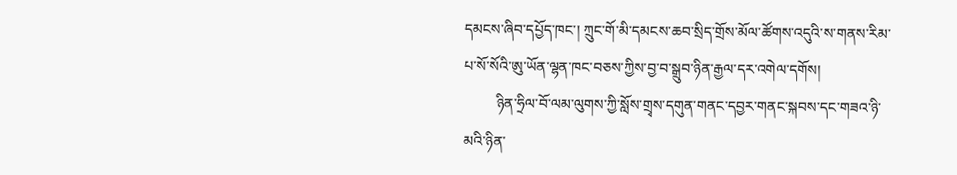དམངས་ཞིབ་དཔྱོད་ཁང་། ཀྲུང་གོ་མི་དམངས་ཆབ་སྲིད་གྲོས་མོལ་ཚོགས་འདུའི་ས་གནས་རིམ་པ་སོ་སོའི་ཨུ་ཡོན་ལྷན་ཁང་བཅས་ཀྱིས་བྱ་བ་སྒྲུབ་ཉིན་རྒྱལ་དར་འགེལ་དགོས།
         ཉིན་ཧྲིལ་བོ་ལམ་ལུགས་ཀྱི་སློས་གྲྭས་དགུན་གནང་དབྱར་གནང་སྐབས་དང་གཟའ་ཉི་མའི་ཉིན་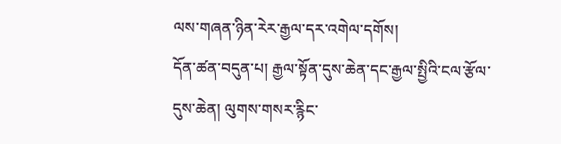ལས་གཞན་ཉིན་རེར་རྒྱལ་དར་འགེལ་དགོས།
དོན་ཚན་བདུན་པ། རྒྱལ་སྟོན་དུས་ཆེན་དང་རྒྱལ་སྤྱིའི་ངལ་རྩོལ་དུས་ཆེན། ལུགས་གསར་རྙིང་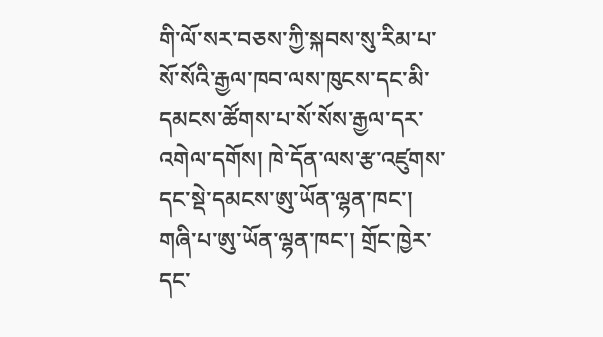གི་ལོ་སར་བཅས་ཀྱི་སྐབས་སུ་རིམ་པ་སོ་སོའི་རྒྱལ་ཁབ་ལས་ཁུངས་དང་མི་དམངས་ཚོགས་པ་སོ་སོས་རྒྱལ་དར་འགེལ་དགོས། ཁེ་དོན་ལས་རྩ་འཛུགས་དང་སྡེ་དམངས་ཨུ་ཡོན་ལྷན་ཁང་། གཞི་པ་ཨུ་ཡོན་ལྷན་ཁང་། གྲོང་ཁྱེར་དང་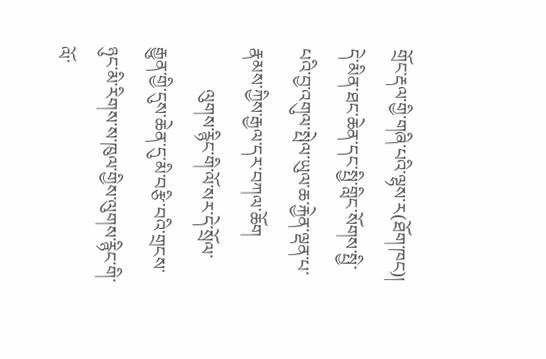གྲོང་རྡལ་གྱི་གཞི་པའི་ལྷས་ར(ཐོག་ཁང)། དེ་མིན་ཐང་ཆེན་དང་སྤྱི་གླིང་སོགས་སྤྱི་པའི་བྱ་འགུལ་སྤེལ་ཡུལ་ཆ་རྐྱེན་ལྡན་པ་རྣམས་ཀྱིས་རྒྱལ་དར་བཀལ་ཆོག
         ལུགས་རྙིང་གི་ལོ་སར་དེ་སྲོལ་རྒྱུན་གྱི་དུས་ཆེན་དུ་མི་བརྩི་བའི་གྲངས་ཉུང་མི་རིགས་ས་ཁུལ་གྱིས་ལུགས་རྙིང་གི་ལོ་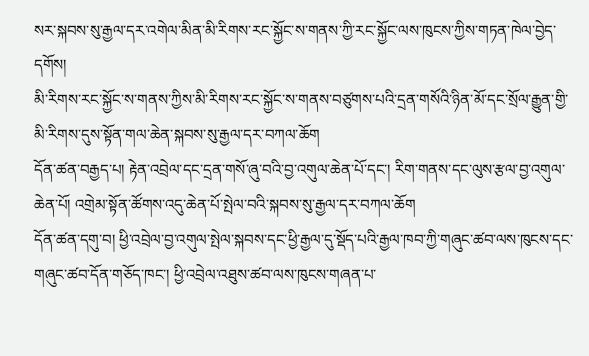སར་སྐབས་སུ་རྒྱལ་དར་འགེལ་མིན་མི་རིགས་རང་སྐྱོང་ས་གནས་ཀྱི་རང་སྐྱོང་ལས་ཁུངས་ཀྱིས་གཏན་ཁེལ་བྱེད་དགོས།
མི་རིགས་རང་སྐྱོང་ས་གནས་ཀྱིས་མི་རིགས་རང་སྐྱོང་ས་གནས་བཙུགས་པའི་དྲན་གསོའི་ཉིན་མོ་དང་སྲོལ་རྒྱུན་གྱི་མི་རིགས་དུས་སྟོན་གལ་ཆེན་སྐབས་སུ་རྒྱལ་དར་བཀལ་ཆོག
དོན་ཚན་བརྒྱད་པ། རྟེན་འབྲེལ་དང་དྲན་གསོ་ཞུ་བའི་བྱ་འགུལ་ཆེན་པོ་དང་། རིག་གནས་དང་ལུས་རྩལ་བྱ་འགུལ་ཆེན་པོ། འགྲེམ་སྟོན་ཚོགས་འདུ་ཆེན་པོ་སྤེལ་བའི་སྐབས་སུ་རྒྱལ་དར་བཀལ་ཆོག
དོན་ཚན་དགུ་བ། ཕྱི་འབྲེལ་བྱ་འགུལ་སྤེལ་སྐབས་དང་ཕྱི་རྒྱལ་དུ་སྡོད་པའི་རྒྱལ་ཁབ་ཀྱི་གཞུང་ཚབ་ལས་ཁུངས་དང་གཞུང་ཚབ་དོན་གཅོད་ཁང་། ཕྱི་འབྲེལ་འཐུས་ཚབ་ལས་ཁུངས་གཞན་པ་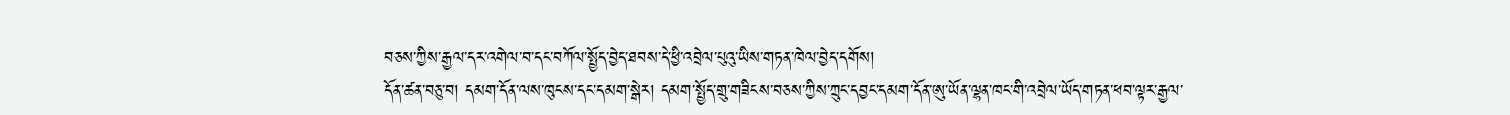བཅས་ཀྱིས་རྒྱལ་དར་འགེལ་བ་དང་བཀོལ་སྤྱོད་བྱེད་ཐབས་དེ་ཕྱི་འབྲེལ་པུའུ་ཡིས་གཏན་ཁེལ་བྱེད་དགོས།
དོན་ཚན་བཅུ་བ། དམག་དོན་ལས་ཁུངས་དང་དམག་སྒེར། དམག་སྤྱོད་གྲུ་གཟིངས་བཅས་ཀྱིས་ཀྲུང་དབྱང་དམག་དོན་ཨུ་ཡོན་ལྷན་ཁང་གི་འབྲེལ་ཡོད་གཏན་ཕབ་ལྟར་རྒྱལ་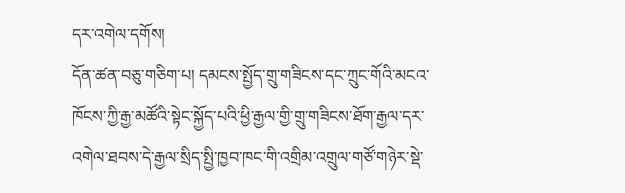དར་འགེལ་དགོས།
དོན་ཚན་བཅུ་གཅིག་པ། དམངས་སྤྱོད་གྲུ་གཟིངས་དང་ཀྲུང་གོའི་མངའ་ཁོངས་ཀྱི་རྒྱ་མཚོའི་སྟེང་སྐྱོད་པའི་ཕྱི་རྒྱལ་གྱི་གྲུ་གཟིངས་ཐོག་རྒྱལ་དར་འགེལ་ཐབས་དེ་རྒྱལ་སྲིད་སྤྱི་ཁྱབ་ཁང་གི་འགྲིམ་འགྲུལ་གཙོ་གཉེར་སྡེ་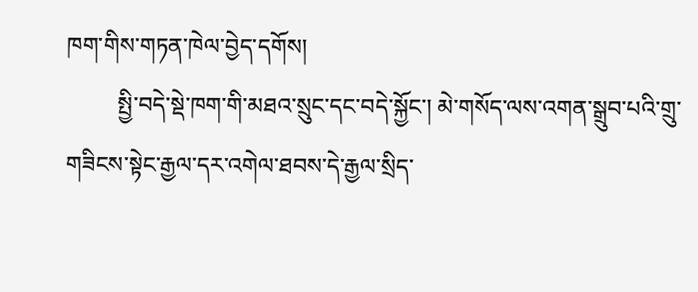ཁག་གིས་གཏན་ཁེལ་བྱེད་དགོས།
         སྤྱི་བདེ་སྡེ་ཁག་གི་མཐའ་སྲུང་དང་བདེ་སྐྱོང་། མེ་གསོད་ལས་འགན་སྒྲུབ་པའི་གྲུ་གཟིངས་སྟེང་རྒྱལ་དར་འགེལ་ཐབས་དེ་རྒྱལ་སྲིད་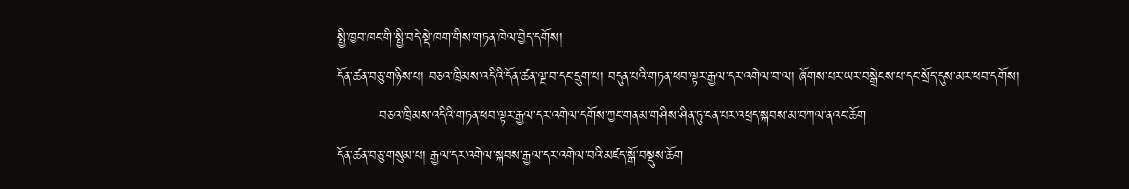སྤྱི་ཁྱབ་ཁང་གི་སྤྱི་བདེ་སྡེ་ཁག་གིས་གཏན་ཁེལ་བྱེད་དགོས།
དོན་ཚན་བཅུ་གཉིས་པ། བཅའ་ཁྲིམས་འདིའི་དོན་ཚན་ལྔ་བ་དང་དྲུག་པ། བདུན་པའི་གཏན་ཕབ་ལྟར་རྒྱལ་དར་འགེལ་བ་ལ། ཞོགས་པར་ཡར་བསྒྲེངས་པ་དང་སྲོད་དུས་མར་ཕབ་དགོས།
         བཅའ་ཁྲིམས་འདིའི་གཏན་ཕབ་ལྟར་རྒྱལ་དར་འགེལ་དགོས་ཀྱང་གནམ་གཤིས་ཤིན་ཏུ་ངན་པར་འཕྲད་སྐབས་མ་བཀལ་ནའང་ཆོག
དོན་ཚན་བཅུ་གསུམ་པ། རྒྱལ་དར་འགེལ་སྐབས་རྒྱལ་དར་འགེལ་བའི་མཛད་སྒོ་བསྡུས་ཆོག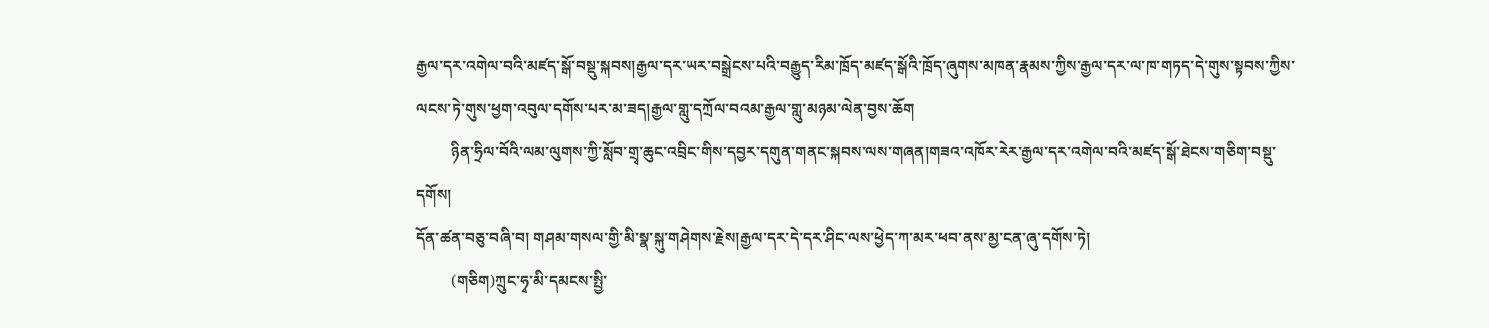རྒྱལ་དར་འགེལ་བའི་མཛད་སྒོ་བསྡུ་སྐབས།རྒྱལ་དར་ཡར་བསྒྲེངས་པའི་བརྒྱུད་རིམ་ཁྲོད་མཛད་སྒོའི་ཁྲོད་ཞུགས་མཁན་རྣམས་ཀྱིས་རྒྱལ་དར་ལ་ཁ་གཏད་དེ་གུས་སྟབས་ཀྱིས་ལངས་ཏེ་གུས་ཕྱག་འབུལ་དགོས་པར་མ་ཟད།རྒྱལ་གླུ་དཀྲོལ་བའམ་རྒྱལ་གླུ་མཉམ་ལེན་བྱས་ཆོག
         ཉིན་ཧྲིལ་བོའི་ལམ་ལུགས་ཀྱི་སློབ་གྲྭ་ཆུང་འབྲིང་གིས་དབྱར་དགུན་གནང་སྐབས་ལས་གཞན།གཟའ་འཁོར་རེར་རྒྱལ་དར་འགེལ་བའི་མཛད་སྒོ་ཐེངས་གཅིག་བསྡུ་དགོས།
དོན་ཚན་བཅུ་བཞི་བ། གཤམ་གསལ་གྱི་མི་སྣ་སྐུ་གཤེགས་རྗེས།རྒྱལ་དར་དེ་དར་ཤིང་ལས་ཕྱེད་ཀ་མར་ཕབ་ནས་མྱ་ངན་ཞུ་དགོས་ཏེ།
         (གཅིག)ཀྲུང་ཧྭ་མི་དམངས་སྤྱི་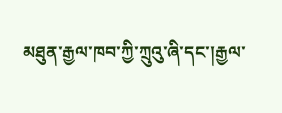མཐུན་རྒྱལ་ཁབ་ཀྱི་ཀྲུའུ་ཞི་དང་།རྒྱལ་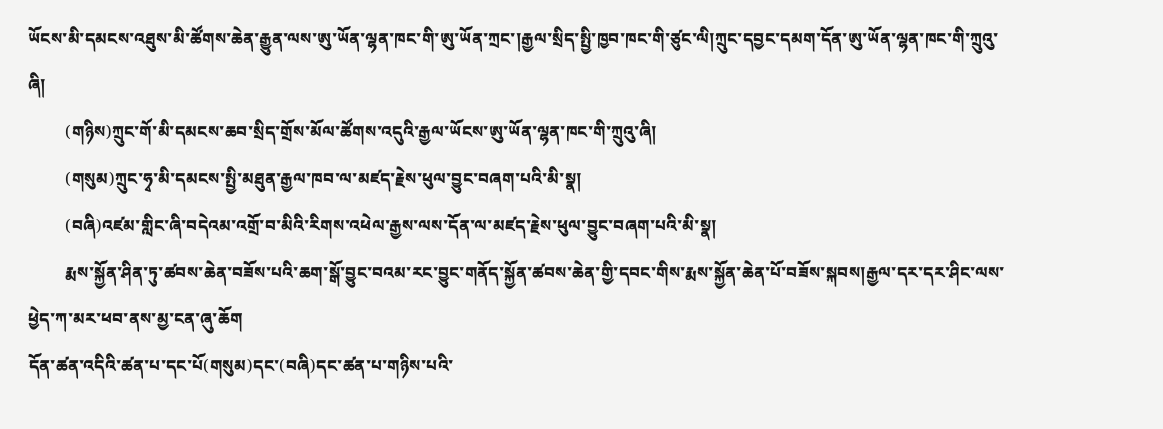ཡོངས་མི་དམངས་འཐུས་མི་ཚོགས་ཆེན་རྒྱུན་ལས་ཨུ་ཡོན་ལྷན་ཁང་གི་ཨུ་ཡོན་ཀྲང་།རྒྱལ་སྲིད་སྤྱི་ཁྱབ་ཁང་གི་ཙུང་ལི།ཀྲུང་དབྱང་དམག་དོན་ཨུ་ཡོན་ལྷན་ཁང་གི་ཀྲུའུ་ཞི།
         (གཉིས)ཀྲུང་གོ་མི་དམངས་ཆབ་སྲིད་གྲོས་མོལ་ཚོགས་འདུའི་རྒྱལ་ཡོངས་ཨུ་ཡོན་ལྷན་ཁང་གི་ཀྲུའུ་ཞི།
         (གསུམ)ཀྲུང་ཧྭ་མི་དམངས་སྤྱི་མཐུན་རྒྱལ་ཁབ་ལ་མཛད་རྗེས་ཕུལ་བྱུང་བཞག་པའི་མི་སྣ།
         (བཞི)འཛམ་གླིང་ཞི་བདེའམ་འགྲོ་བ་མིའི་རིགས་འཕེལ་རྒྱས་ལས་དོན་ལ་མཛད་རྗེས་ཕུལ་བྱུང་བཞག་པའི་མི་སྣ།
         རྨས་སྐྱོན་ཤིན་ཏུ་ཚབས་ཆེན་བཟོས་པའི་ཆག་སྒོ་བྱུང་བའམ་རང་བྱུང་གནོད་སྐྱོན་ཚབས་ཆེན་གྱི་དབང་གིས་རྨས་སྐྱོན་ཆེན་པོ་བཟོས་སྐབས།རྒྱལ་དར་དར་ཤིང་ལས་ཕྱེད་ཀ་མར་ཕབ་ནས་མྱ་ངན་ཞུ་ཆོག
དོན་ཚན་འདིའི་ཚན་པ་དང་པོ(གསུམ)དང་(བཞི)དང་ཚན་པ་གཉིས་པའི་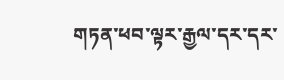གཏན་ཕབ་ལྟར་རྒྱལ་དར་དར་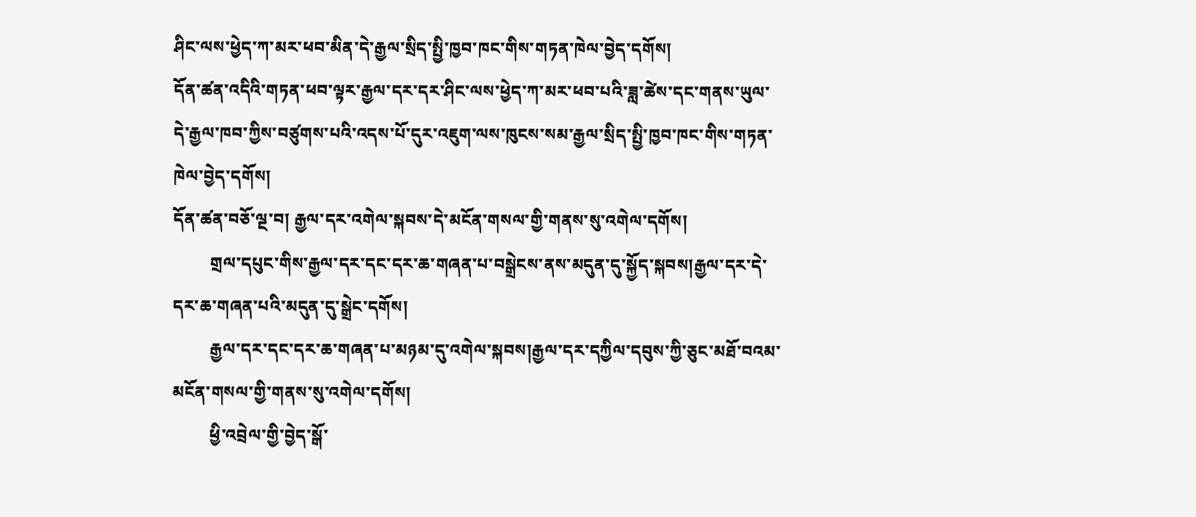ཤིང་ལས་ཕྱེད་ཀ་མར་ཕབ་མིན་དེ་རྒྱལ་སྲིད་སྤྱི་ཁྱབ་ཁང་གིས་གཏན་ཁེལ་བྱེད་དགོས།
དོན་ཚན་འདིའི་གཏན་ཕབ་ལྟར་རྒྱལ་དར་དར་ཤིང་ལས་ཕྱེད་ཀ་མར་ཕབ་པའི་ཟླ་ཚེས་དང་གནས་ཡུལ་དེ་རྒྱལ་ཁབ་ཀྱིས་བཙུགས་པའི་འདས་པོ་དུར་འཇུག་ལས་ཁུངས་སམ་རྒྱལ་སྲིད་སྤྱི་ཁྱབ་ཁང་གིས་གཏན་ཁེལ་བྱེད་དགོས།
དོན་ཚན་བཅོ་ལྔ་བ། རྒྱལ་དར་འགེལ་སྐབས་དེ་མངོན་གསལ་གྱི་གནས་སུ་འགེལ་དགོས།
         གྲལ་དཔུང་གིས་རྒྱལ་དར་དང་དར་ཆ་གཞན་པ་བསྒྲེངས་ནས་མདུན་དུ་སྐྱོད་སྐབས།རྒྱལ་དར་དེ་དར་ཆ་གཞན་པའི་མདུན་དུ་སྒྲེང་དགོས།
         རྒྱལ་དར་དང་དར་ཆ་གཞན་པ་མཉམ་དུ་འགེལ་སྐབས།རྒྱལ་དར་དཀྱིལ་དབུས་ཀྱི་ཅུང་མཐོ་བའམ་མངོན་གསལ་གྱི་གནས་སུ་འགེལ་དགོས།
         ཕྱི་འབྲེལ་གྱི་བྱེད་སྒོ་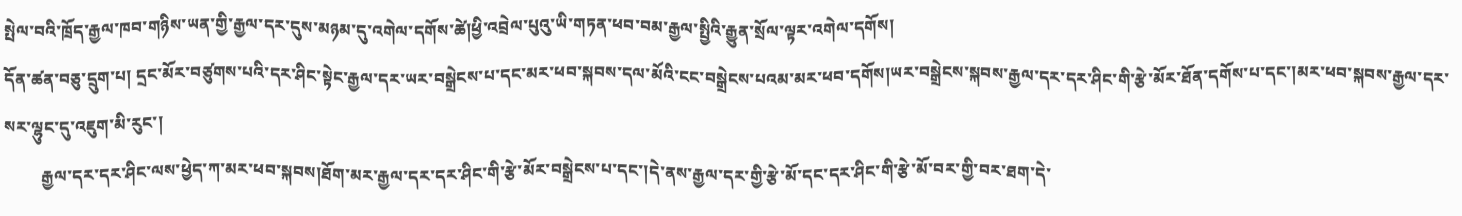སྤེལ་བའི་ཁྲོད་རྒྱལ་ཁབ་གཉིས་ཡན་གྱི་རྒྱལ་དར་དུས་མཉམ་དུ་འགེལ་དགོས་ཚེ།ཕྱི་འབྲེལ་པུའུ་ཡི་གཏན་ཕབ་བམ་རྒྱལ་སྤྱིའི་རྒྱུན་སྲོལ་ལྟར་འགེལ་དགོས།
དོན་ཚན་བཅུ་དྲུག་པ། དྲང་མོར་བཙུགས་པའི་དར་ཤིང་སྟེང་རྒྱལ་དར་ཡར་བསྒྲེངས་པ་དང་མར་ཕབ་སྐབས་དལ་མོའི་ངང་བསྒྲེངས་པའམ་མར་ཕབ་དགོས།ཡར་བསྒྲེངས་སྐབས་རྒྱལ་དར་དར་ཤིང་གི་རྩེ་མོར་ཐོན་དགོས་པ་དང་།མར་ཕབ་སྐབས་རྒྱལ་དར་སར་ལྷུང་དུ་འཇུག་མི་རུང་།
         རྒྱལ་དར་དར་ཤིང་ལས་ཕྱེད་ཀ་མར་ཕབ་སྐབས།ཐོག་མར་རྒྱལ་དར་དར་ཤིང་གི་རྩེ་མོར་བསྒྲེངས་པ་དང་།དེ་ནས་རྒྱལ་དར་གྱི་རྩེ་མོ་དང་དར་ཤིང་གི་རྩེ་མོ་བར་གྱི་བར་ཐག་དེ་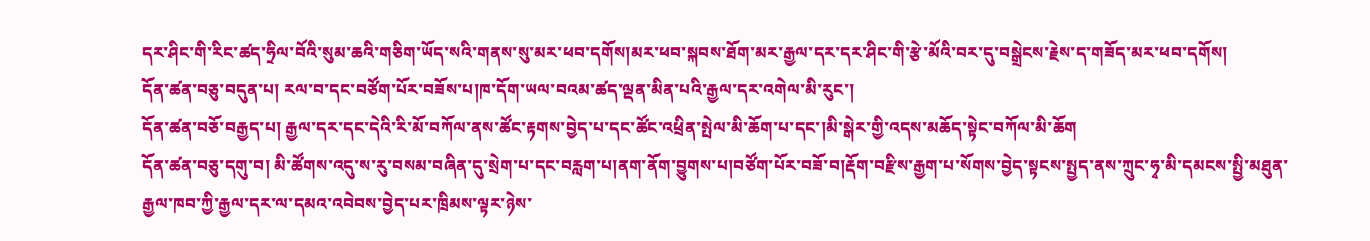དར་ཤིང་གི་རིང་ཚད་ཧྲིལ་བོའི་སུམ་ཆའི་གཅིག་ཡོད་སའི་གནས་སུ་མར་ཕབ་དགོས།མར་ཕབ་སྐབས་ཐོག་མར་རྒྱལ་དར་དར་ཤིང་གི་རྩེ་མོའི་བར་དུ་བསྒྲེངས་རྗེས་ད་གཟོད་མར་ཕབ་དགོས།
དོན་ཚན་བཅུ་བདུན་པ། རལ་བ་དང་བཙོག་པོར་བཟོས་པ།ཁ་དོག་ཡལ་བའམ་ཚད་ལྡན་མིན་པའི་རྒྱལ་དར་འགེལ་མི་རུང་།
དོན་ཚན་བཅོ་བརྒྱད་པ། རྒྱལ་དར་དང་དེའི་རི་མོ་བཀོལ་ནས་ཚོང་རྟགས་བྱེད་པ་དང་ཚོང་འཕྲིན་སྤེལ་མི་ཆོག་པ་དང་།མི་སྒེར་གྱི་འདས་མཆོད་སྟེང་བཀོལ་མི་ཆོག
དོན་ཚན་བཅུ་དགུ་བ། མི་ཚོགས་འདུ་ས་རུ་བསམ་བཞིན་དུ་སྲེག་པ་དང་བརླག་པ།ནག་ནོག་བྱུགས་པ།བཙོག་པོར་བཟོ་བ།རྡོག་བརྫིས་རྒྱག་པ་སོགས་བྱེད་སྟངས་སྤྱད་ནས་ཀྲུང་ཧྭ་མི་དམངས་སྤྱི་མཐུན་རྒྱལ་ཁབ་ཀྱི་རྒྱལ་དར་ལ་དམའ་འབེབས་བྱེད་པར་ཁྲིམས་ལྟར་ཉེས་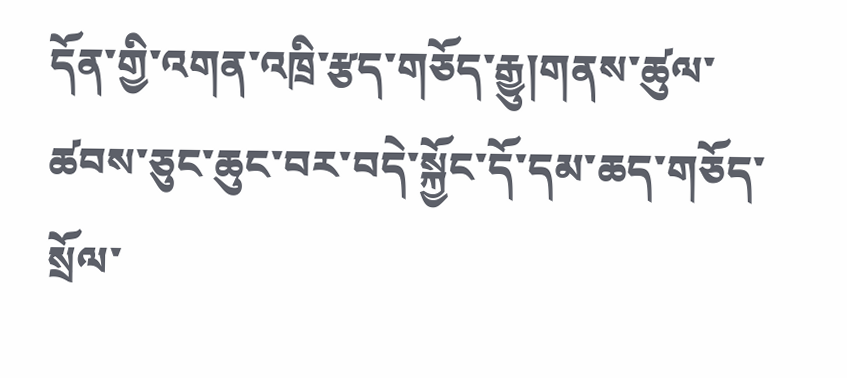དོན་གྱི་འགན་འཁྲི་རྩད་གཅོད་རྒྱུ།གནས་ཚུལ་ཚབས་ཅུང་ཆུང་བར་བདེ་སྐྱོང་དོ་དམ་ཆད་གཅོད་སྲོལ་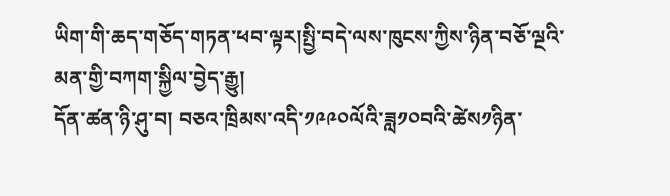ཡིག་གི་ཆད་གཅོད་གཏན་ཕབ་ལྟར།སྤྱི་བདེ་ལས་ཁུངས་ཀྱིས་ཉིན་བཅོ་ལྔའི་མན་གྱི་བཀག་སྐྱིལ་བྱེད་རྒྱུ།
དོན་ཚན་ཉི་ཤུ་བ། བཅའ་ཁྲིམས་འདི་༡༩༩༠ལོའི་ཟླ༡༠བའི་ཚེས༡ཉིན་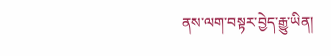ནས་ལག་བསྟར་བྱེད་རྒྱུ་ཡིན།